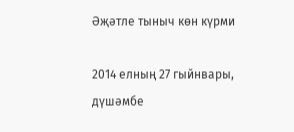Әҗәтле тыныч көн күрми

2014 елның 27 гыйнвары, дүшәмбе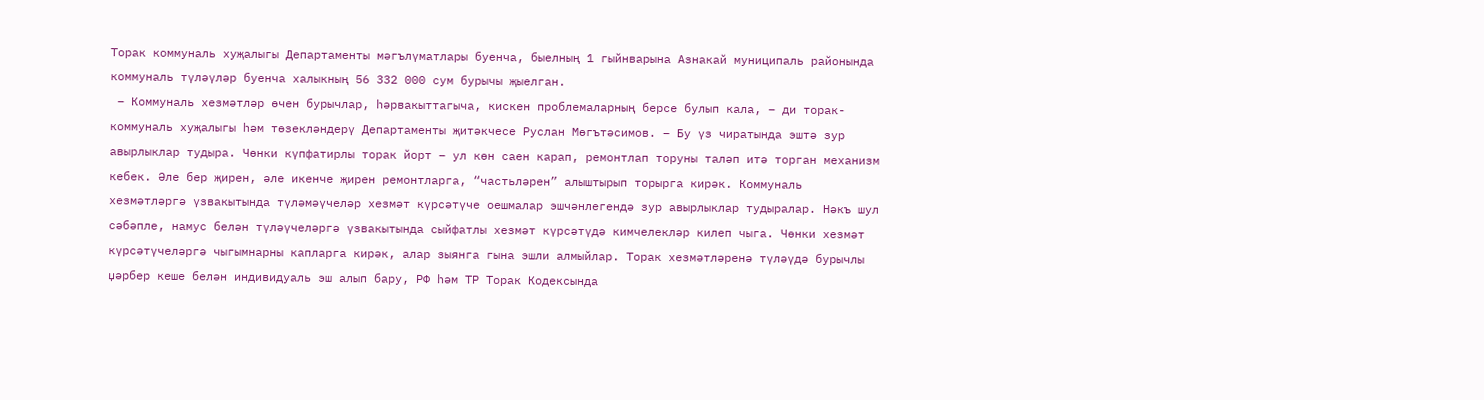Торак коммуналь хуҗалыгы Департаменты мәгълүматлары буенча, быелның 1 гыйнварына Азнакай муниципаль районында коммуналь түләүләр буенча халыкның 56 332 000 сум бурычы җыелган.
 – Коммуналь хезмәтләр өчен бурычлар, һәрвакыттагыча, кискен проблемаларның берсе булып кала, – ди торак-коммуналь хуҗалыгы һәм төзекләндерү Департаменты җитәкчесе Руслан Мөгътәсимов. – Бу үз чиратында эштә зур авырлыклар тудыра. Чөнки күпфатирлы торак йорт – ул көн саен карап, ремонтлап торуны таләп итә торган механизм кебек. Әле бер җирен, әле икенче җирен ремонтларга, “частьләрен” алыштырып торырга кирәк. Коммуналь хезмәтләргә үзвакытында түләмәүчеләр хезмәт күрсәтүче оешмалар эшчәнлегендә зур авырлыклар тудыралар. Нәкъ шул сәбәпле, намус белән түләүчеләргә үзвакытында сыйфатлы хезмәт күрсәтүдә кимчелекләр килеп чыга. Чөнки хезмәт күрсәтүчеләргә чыгымнарны капларга кирәк, алар зыянга гына эшли алмыйлар. Торак хезмәтләренә түләүдә бурычлы џәрбер кеше белән индивидуаль эш алып бару, РФ һәм ТР Торак Кодексында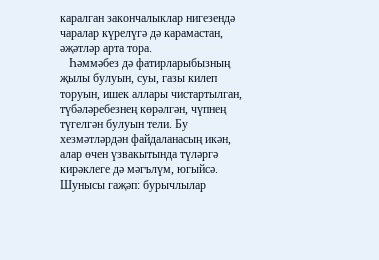каралган закончалыклар нигезендә чаралар күрелүгә дә карамастан, әҗәтләр арта тора.
   Һәммәбез дә фатирларыбызның җылы булуын, суы, газы килеп торуын, ишек аллары чистартылган, түбәләребезнең көрәлгән, чүпнең түгелгән булуын тели. Бу хезмәтләрдән файдаланасың икән, алар өчен үзвакытында түләргә кирәклеге дә мәгълүм, югыйсә. Шунысы гаҗәп: бурычлылар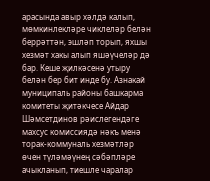арасында авыр хәлдә калып, мөмкинлекләре чиклеләр белән беррәттән, эшләп торып, яхшы хезмәт хакы алып яшәүчеләр дә бар. Кеше җилкәсенә утыру белән бер бит инде бу. Азнакай муниципаль районы башкарма комитеты җитәкчесе Айдар Шәмсетдинов рәислегендәге махсус комиссиядә нәкъ менә торак-коммуналь хезмәтләр өчен түләмәүнең сәбәпләре ачыкланып, тиешле чаралар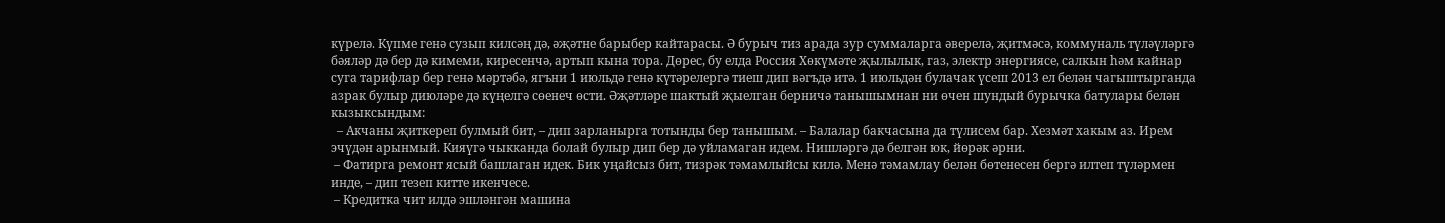күрелә. Күпме генә сузып килсәң дә, әҗәтне барыбер кайтарасы. Ә бурыч тиз арада зур суммаларга әверелә, җитмәсә, коммуналь түләүләргә бәяләр дә бер дә кимеми, киресенчә, артып кына тора. Дөрес, бу елда Россия Хөкүмәте җылылык, газ, электр энергиясе, салкын һәм кайнар суга тарифлар бер генә мәртәбә, ягъни 1 июльдә генә күтәрелергә тиеш дип вәгъдә итә. 1 июльдән булачак үсеш 2013 ел белән чагыштырганда азрак булыр диюләре дә күңелгә сөенеч өсти. Әҗәтләре шактый җыелган берничә танышымнан ни өчен шундый бурычка батулары белән кызыксындым:
  – Акчаны җиткереп булмый бит, – дип зарланырга тотынды бер танышым. – Балалар бакчасына да түлисем бар. Хезмәт хакым аз. Ирем эчүдән арынмый. Кияүгә чыкканда болай булыр дип бер дә уйламаган идем. Нишләргә дә белгән юк, йөрәк әрни.
 – Фатирга ремонт ясый башлаган идек. Бик уңайсыз бит, тизрәк тәмамлыйсы килә. Менә тәмамлау белән бөтенесен бергә илтеп түләрмен инде, – дип тезеп китте икенчесе.
 – Кредитка чит илдә эшләнгән машина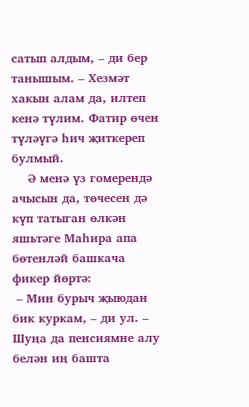сатып алдым, – ди бер танышым. – Хезмәт хакын алам да, илтеп кенә түлим. Фатир өчен түләүгә һич җиткереп булмый.
    Ә менә үз гомерендә ачысын да, төчесен дә күп татыган өлкән яшьтәге Маһира апа бөтенләй башкача фикер йөртә:
 – Мин бурыч җыюдан бик куркам, – ди ул. – Шуңа да пенсиямне алу белән иң башта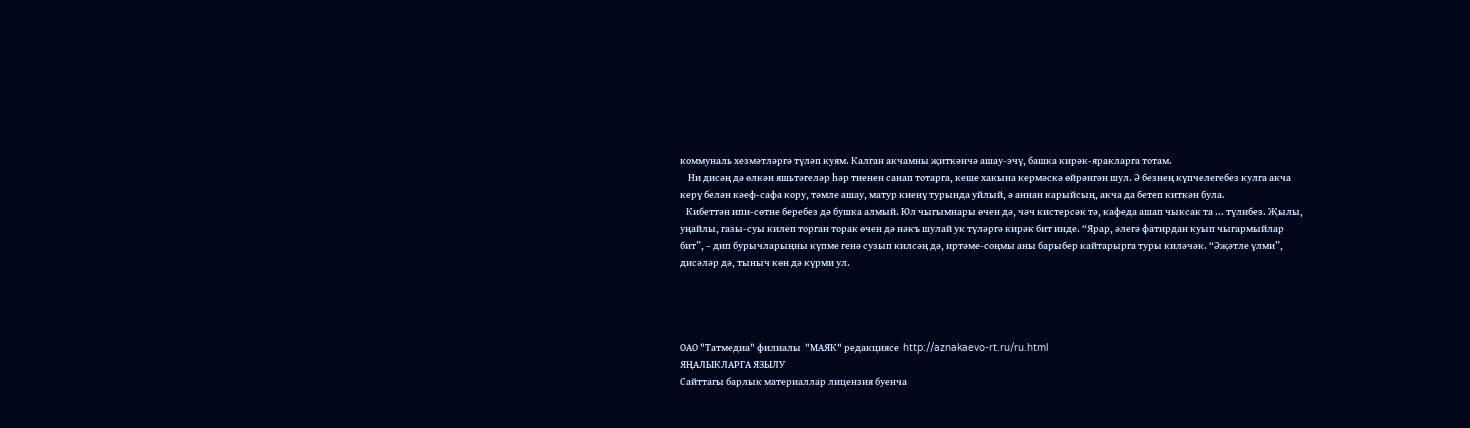коммуналь хезмәтләргә түләп куям. Калган акчамны җиткәнчә ашау-эчү, башка кирәк-яракларга тотам.
    Ни дисәң дә өлкән яшьтәгеләр һәр тиенен санап тотарга, кеше хакына кермәскә өйрәнгән шул. Ә безнең күпчелегебез кулга акча керү белән кәеф-сафа кору, тәмле ашау, матур киенү турында уйлый, ә аннан карыйсың, акча да бетеп киткән була.
   Кибеттән ипи-сөтне беребез дә бушка алмый. Юл чыгымнары өчен дә, чәч кистерсәк тә, кафеда ашап чыксак та ... түлибез. Җылы, уңайлы, газы-суы килеп торган торак өчен дә нәкъ шулай ук түләргә кирәк бит инде. “Ярар, әлегә фатирдан куып чыгармыйлар бит”, – дип бурычларыңны күпме генә сузып килсәң дә, иртәме-соңмы аны барыбер кайтарырга туры киләчәк. “Әҗәтле үлми”, дисәләр дә, тыныч көн дә күрми ул.




ОАО "Татмедиа" филиалы  "МАЯК" редакциясе  http://aznakaevo-rt.ru/ru.html
ЯҢАЛЫКЛАРГА ЯЗЫЛУ
Сайттагы барлык материаллар лицензия буенча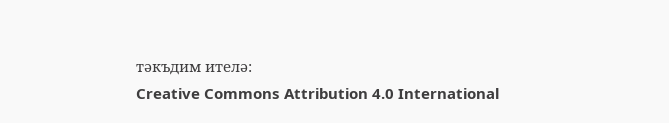тәкъдим ителә:
Creative Commons Attribution 4.0 International